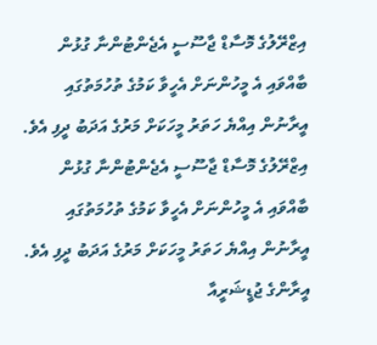އިޒްރޭލުގެ މޮސާޑް ޖާސޫސީ އެޖެންޓުންނާ ގުޅުން ބާއްވައި އެ މީހުންނަށް އެހީވާ ކަމުގެ ތުހުމަތުގައި އީރާނުން އިއްޔެ ހަތަރު މީހަކަށް މަރުގެ އަދަބު ދީފި އެވެ.
އިޒްރޭލުގެ މޮސާޑް ޖާސޫސީ އެޖެންޓުންނާ ގުޅުން ބާއްވައި އެ މީހުންނަށް އެހީވާ ކަމުގެ ތުހުމަތުގައި އީރާނުން އިއްޔެ ހަތަރު މީހަކަށް މަރުގެ އަދަބު ދީފި އެވެ.
އީރާންގެ ޖުޑީޝަރީއާ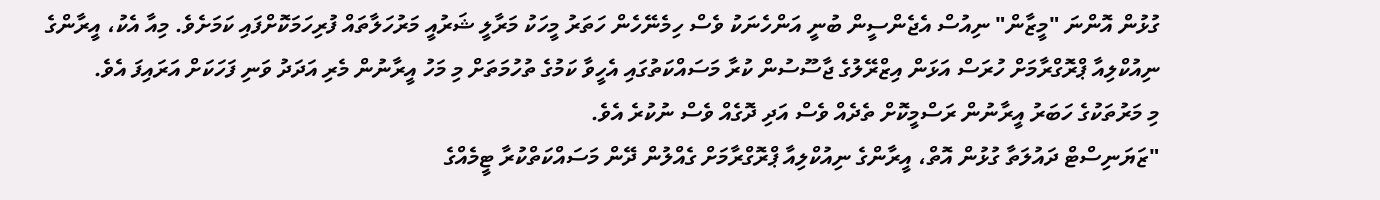ގުޅުން އޮންނަ "މީޒާން" ނިއުސް އެޖެންސީން ބުނީ އަންހެނަކު ވެސް ހިމެނޭހެން ހަތަރު މީހަކު މަރާލީ ޝަރުއީ މަރުހަލާތައް ފުރިހަމަކޮށްފައި ކަމަށެވެ. މިއާ އެކު، އީރާންގެ ނިއުކްލިއާ ޕްރޮގްރާމަށް ހުރަސް އަޅަން އިޒްރޭލުގެ ޖާސޫސުން ކުރާ މަސައްކަތުގައި އެހީވާ ކަމުގެ ތުހުމަތަށް މި މަހު އީރާނުން މެރި އަދަދު ވަނި ފަހަކަށް އަރައިފަ އެވެ.
މި މަރުތަކުގެ ހަބަރު އީރާނުން ރަސްމީކޮށް ތެދެއް ވެސް އަދި ދޮގެއް ވެސް ނުކުރެ އެވެ.
"ޒަޔަނިސްޓް ދައުލަތާ ގުޅުން އޮތް، އީރާންގެ ނިއުކްލިއާ ޕްރޮގްރާމަށް ގެއްލުން ދޭން މަސައްކަތްކުރާ ޓީމެއްގެ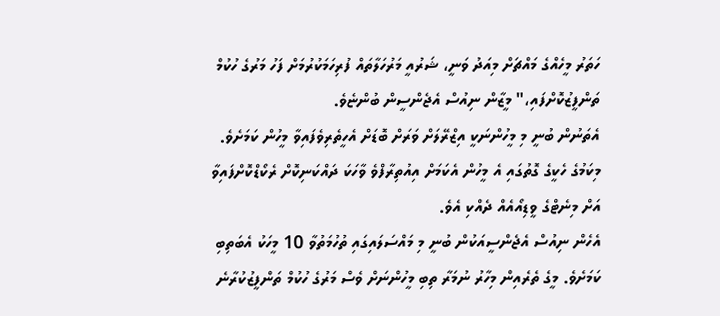ހަތަރު މީހެއްގެ މައްޗަށް މިއަދު ވަނީ، ޝަރުއީ މަރުހަލާތައް ފުރިހަމަކުރުމަށް ފަހު މަރުގެ ހުކުމް ތަންފީޒުކޮށްފައި،" މީޒާން ނިއުސް އެޖެންސީން ބުންޏެވެ.
އެތަނުން ބުނީ މި މީހުންނަކީ އިޒްރޭލަށް ވަރަށް ބޮޑަށް އެހީތެރިވެފައިވާ މީހުން ކަމަށެވެ. މިކަމުގެ ހެކީގެ ގޮތުގައި އެ މީހުން އެކަމަށް އިއުތިރާފްވެ ވާހަކަ ދައްކަނިކޮށް ރެކޯޑްކޮށްފައިވާ އަށް މިނެޓްގެ ވީޑިއޯއެއް ދެއްކި އެވެ.
އެހެން ނިއުސް އެޖެންސީއަކުން ބުނީ މި މައްސަލައިގައި ތުހުމަތުވާ 10 މީހަކު އެބަތިބި ކަމަށެވެ. މީގެ ތެރެއިން މިހާރު ނުމަރާ ތިބި މީހުންނަށް ވެސް މަރުގެ ހުކުމް ތަންފީޒުކުރާނެ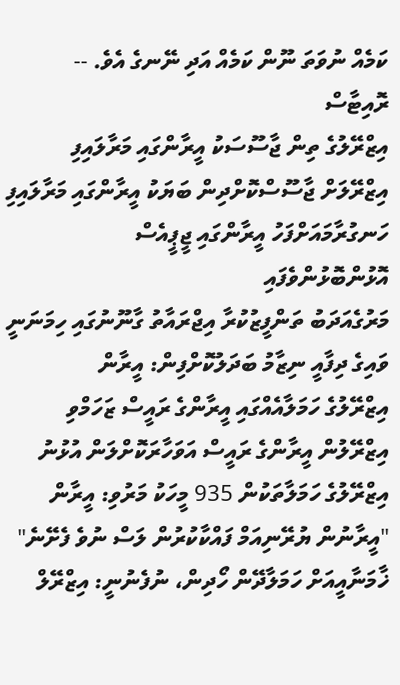ކަމެއް ނުވަތަ ނޫން ކަމެއް އަދި ނޭނގެ އެވެ. -- ރޮއިޓާސް
އިޒްރޭލުގެ ތިން ޖާސޫސަކު އީރާންގައި މަރާލައިފި
އިޒްރޭލަށް ޖާސޫސްކޮށްދިން ބަޔަކު އީރާންގައި މަރާލައިފި
ހަނގުރާމައަށްފަހު އީރާންގައި ޖީޕީއެސް އޮޅުންބޮޅުންވެފައި
މަރުގެއަދަބު ތަންފީޒުކުރާ އިޖްރައާތު ގާނޫނުގައި ހިމަނަނީ
ވައިގެ ދިފާއީ ނިޒާމު ބަދަލުކޮށްފިން: އީރާން
އިޒްރޭލުގެ ހަމަލާއެއްގައި އީރާންގެ ރައީސް ޒަހަމްވި
އިޒްރޭލުން އީރާންގެ ރައީސް އަވަހާރަކޮށްލަން އުޅުނު
އިޒްރޭލުގެ ހަމަލާތަކުން 935 މީހަކު މަރުވި: އީރާން
"އީރާނުން ޔުރޭނިއަމް ފައްކާކުރުން ލަސް ނުވެ ފެށޭނެ"
ޚާމަނާއީއަށް ހަމަލާދޭން ހޯދިން، ނުފެނުނީ: އިޒްރޭލް